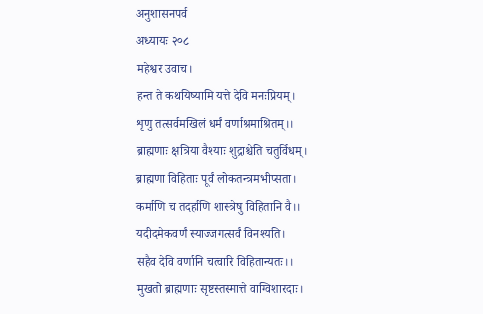अनुशासनपर्व
अध्यायः २०८
महेश्वर उवाच।
हन्त ते कथयिष्यामि यत्ते देवि मनःप्रियम्।
शृणु तत्सर्वमखिलं धर्मं वर्णाश्रमाश्रितम्।।
ब्राह्मणाः क्षत्रिया वैश्याः शुद्राश्चेति चतुर्विधम्।
ब्राह्मणा विहिताः पूर्वं लोकतन्त्रमभीप्सता।
कर्माणि च तदर्हाणि शास्त्रेषु विहितानि वै।।
यदीदमेकवर्णं स्याज्जगत्सर्वं विनश्यति।
सहैव देवि वर्णानि चत्वारि विहितान्यतः।।
मुखतो ब्राह्मणाः सृष्टस्तस्मात्ते वाग्विशारदाः।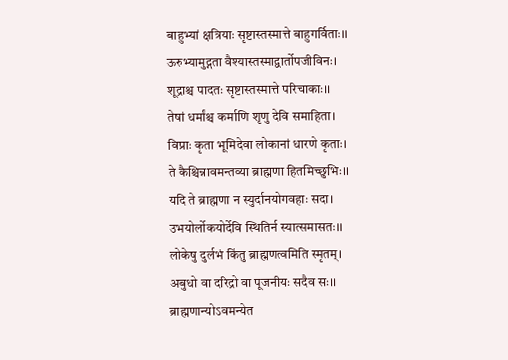बाहुभ्यां क्षत्रियाः सृष्टास्तस्मात्ते बाहुगर्विताः।।
ऊरुभ्यामुद्गता वैश्यास्तस्माद्वार्तोपजीविनः।
शूद्राश्च पादतः सृष्टास्तस्मात्ते परिचाकाः।।
तेषां धर्मांश्च कर्माणि शृणु देवि समाहिता।
विप्राः कृता भूमिदेवा लोकानां धारणे कृताः।
ते कैश्चिन्नावमन्तव्या ब्राह्मणा हितमिच्छुभिः।।
यदि ते ब्राह्मणा न स्युर्दानयोगवहाः सदा।
उभयोर्लोकयोर्देवि स्थितिर्न स्यात्समासतः।।
लोकेषु दुर्लभं किंतु ब्राह्मणत्वमिति स्मृतम्।
अबुधो वा दरिद्रो वा पूजनीयः सदैव सः।।
ब्राह्मणान्योऽवमन्येत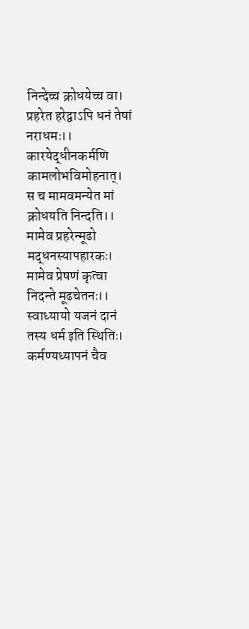निन्देच्च क्रोधयेच्च वा।
प्रहरेत हरेद्वाऽपि धनं तेषां नराधमः।।
कारयेद्धीनकर्मणि कामलोभविमोहनात्।
स च मामवमन्येत मां क्रोधयति निन्दति।।
मामेव प्रहरेन्मूढो मद्धनस्यापहारकः।
मामेव प्रेषणं कृत्वा निदन्ते मूढचेतनः।।
स्वाध्यायो यजनं दानं तस्य धर्म इति स्थितिः।
कर्मण्यध्यापनं चैव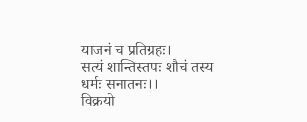याजनं च प्रतिग्रहः।
सत्यं शान्तिस्तपः शौचं तस्य धर्मः सनातनः।।
विक्रयो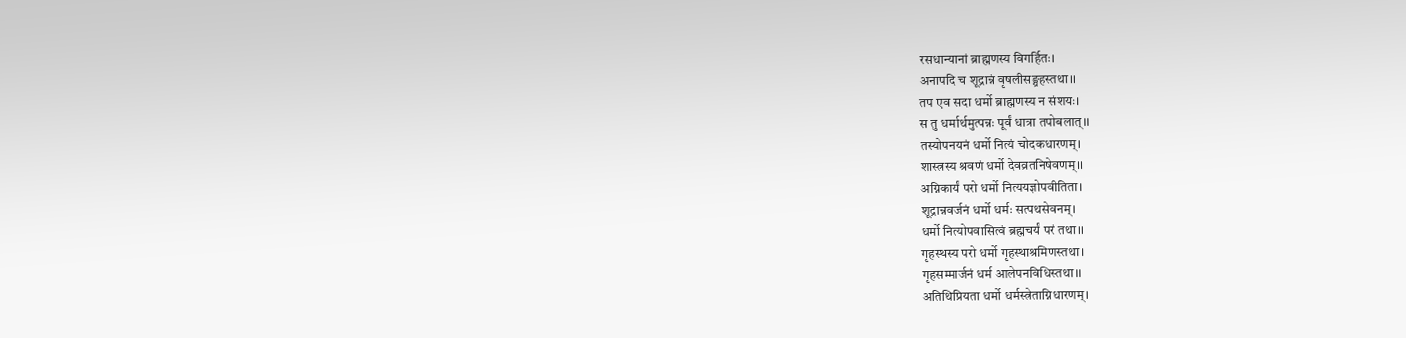रसधान्यानां ब्राह्मणस्य विगर्हितः।
अनापदि च शूद्रान्नं वृषलीसङ्ग्रहस्तथा।।
तप एव सदा धर्मो ब्राह्मणस्य न संशयः।
स तु धर्मार्थमुत्पन्नः पूर्वं धात्रा तपोबलात्।।
तस्योपनयनं धर्मो नित्यं चोदकधारणम्।
शास्त्रस्य श्रवणं धर्मो देवव्रतनिषेवणम्।।
अग्निकार्यं परो धर्मो नित्ययज्ञोपवीतिता।
शूद्रान्नवर्जनं धर्मो धर्मः सत्पथसेवनम्।
धर्मो नित्योपवासित्वं ब्रह्मचर्यं परं तथा।।
गृहस्थस्य परो धर्मो गृहस्थाश्रमिणस्तथा।
गृहसम्मार्जनं धर्म आलेपनविधिस्तथा।।
अतिथिप्रियता धर्मो धर्मस्त्रेताग्निधारणम्।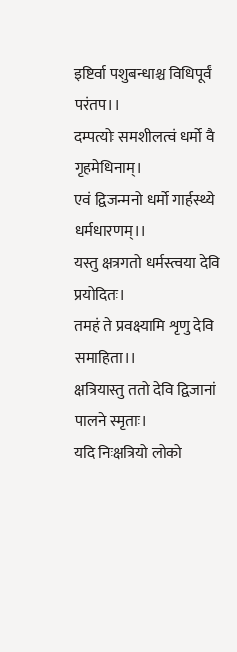इष्टिर्वा पशुबन्धाश्च विधिपूर्वं परंतप।।
दम्पत्योः समशीलत्वं धर्मो वै गृहमेधिनाम्।
एवं द्विजन्मनो धर्मो गार्हस्थ्ये धर्मधारणम्।।
यस्तु क्षत्रगतो धर्मस्त्वया देवि प्रयोदितः।
तमहं ते प्रवक्ष्यामि शृणु देवि समाहिता।।
क्षत्रियास्तु ततो देवि द्विजानां पालने स्मृताः।
यदि निःक्षत्रियो लोको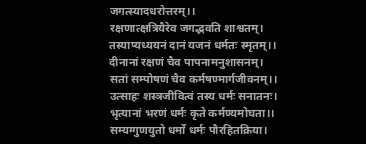जगत्स्यादधरोत्तरम्।।
रक्षणात्क्षत्रियैरेव जगद्भवति शाश्वतम्।
तस्याप्यध्ययनं दानं यजनं धर्मतः स्मृतम्।।
दीनानां रक्षणं चैव पापनामनुशासनम्।
सतां सम्पोषणं चैव कर्मषण्मार्गजीवनम्।।
उत्साहः शस्त्रजीवित्वं तस्य धर्मः सनातनः।
भृत्यानां भरणं धर्मः कृते कर्मण्यमोघता।।
सम्यग्गुणयुतो धर्मो धर्मः पौरहितक्रिया।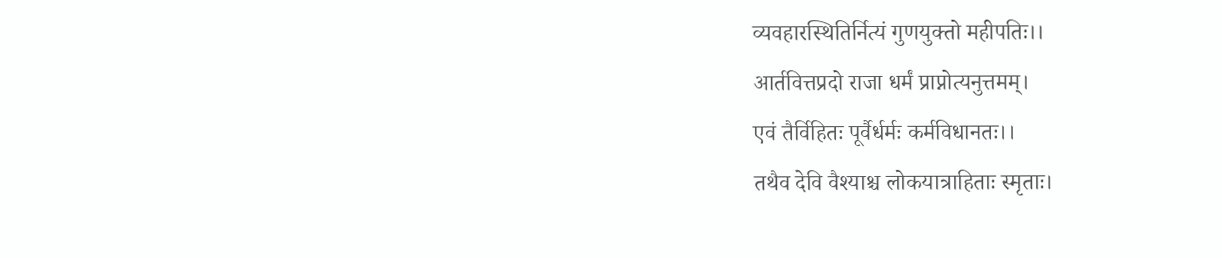व्यवहारस्थितिर्नित्यं गुणयुक्तो महीपतिः।।
आर्तवित्तप्रदो राजा धर्मं प्राप्नोत्यनुत्तमम्।
एवं तैर्विहितः पूर्वैर्धर्मः कर्मविधानतः।।
तथैव देवि वैश्याश्च लोकयात्राहिताः स्मृताः।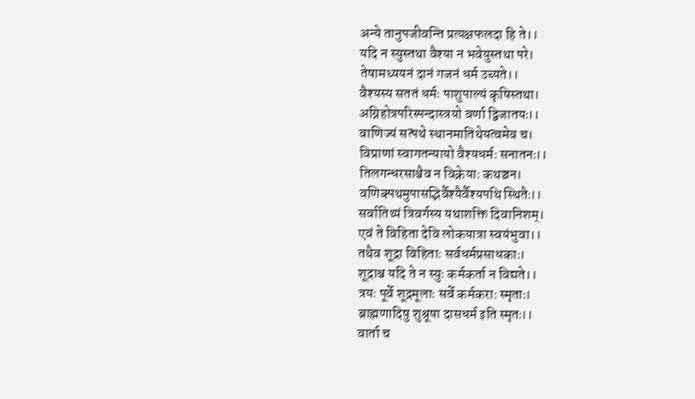अन्ये तानुपजीवन्ति प्रत्यक्षफलदा हि ते।।
यदि न स्युस्तथा वैश्या न भवेयुस्तथा परे।
तेषामध्ययनं दानं गजनं धर्म उच्यते।।
वैश्यस्य सततं धर्मः पाशुपाल्यं कृषिस्तथा।
अग्निहोत्रपरिस्पन्दास्त्रयो वर्णा द्विजातयः।।
वाणिज्यं सत्पथे स्थानमातिथेयत्वमेव च।
विप्राणां स्वागतन्यायो वैश्यधर्मः सनातनः।।
तिलगन्धरसाश्चैव न विक्रेयाः कथञ्चन।
वणिक्पथमुपासद्भिर्वैश्यैर्वैश्यपथि स्थितैः।।
सर्वातिथ्यं त्रिवर्गस्य यथाशक्ति दिवानिशम्।
एवं ते विहिता देवि लोकयात्रा स्वयंभुवा।।
तथैव शूद्रा विहिताः सर्वधर्मप्रसाधकाः।
शूद्राश्च यदि ते न स्युः कर्मकर्ता न विद्यते।।
त्रयः पूर्वे शूद्रमूलाः सर्वे कर्मकराः स्मृताः।
ब्राह्मणादिषु शुश्रूषा दासधर्म इति स्मृतः।।
वार्ता च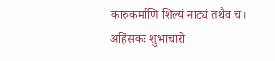कारुकर्माणि शिल्यं नाट्यं तथैव च।
अहिंसकः शुभाचारो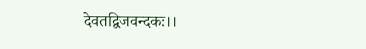देवतद्विजवन्दकः।।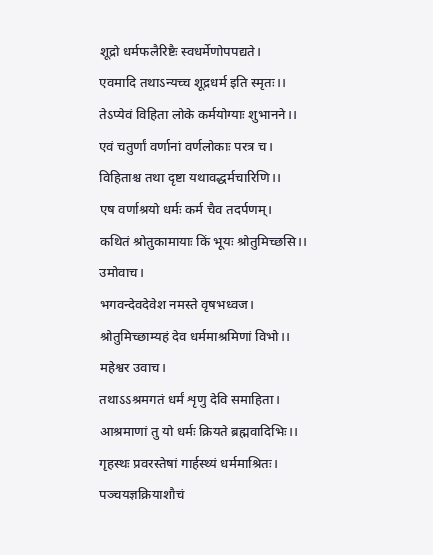शूद्रो धर्मफलैरिष्टैः स्वधर्मेणोपपद्यते।
एवमादि तथाऽन्यच्च शूद्रधर्म इति स्मृतः।।
तेऽप्येवं विहिता लोके कर्मयोग्याः शुभानने।।
एवं चतुर्णां वर्णानां वर्णलोकाः परत्र च।
विहिताश्च तथा दृष्टा यथावद्धर्मचारिणि।।
एष वर्णाश्रयो धर्मः कर्म चैव तदर्पणम्।
कथितं श्रोतुकामायाः किं भूयः श्रोतुमिच्छसि।।
उमोवाच।
भगवन्देवदेवेश नमस्ते वृषभध्वज।
श्रोतुमिच्छाम्यहं देव धर्ममाश्रमिणां विभो।।
महेश्वर उवाच।
तथाऽऽश्रमगतं धर्मं शृणु देवि समाहिता।
आश्रमाणां तु यो धर्मः क्रियते ब्रह्मवादिभिः।।
गृहस्थः प्रवरस्तेषां गार्हस्थ्यं धर्ममाश्रितः।
पञ्चयज्ञक्रियाशौचं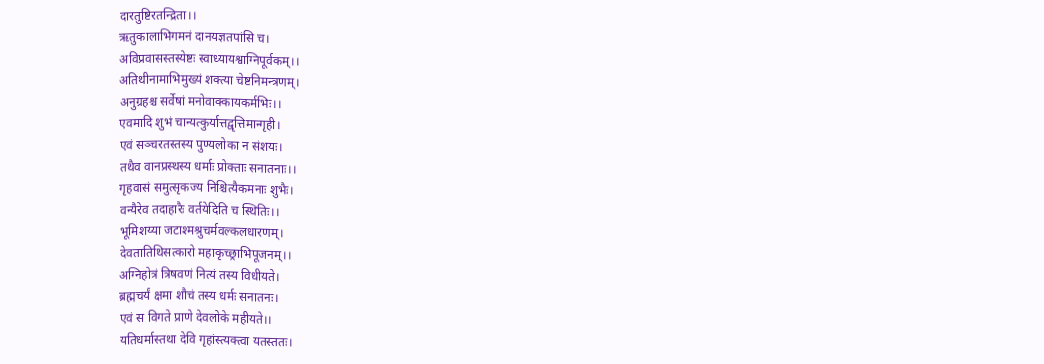दारतुष्टिरतन्द्रिता।।
ऋतुकालाभिगमनं दानयज्ञतपांसि च।
अविप्रवासस्तस्येष्टः स्वाध्यायश्वाग्निपूर्वकम्।।
अतिथीनामाभिमुख्यं शक्त्या चेष्टनिमन्त्रणम्।
अनुग्रहश्च सर्वेषां मनोवाक्कायकर्मभिः।।
एवमादि शुभं चान्यत्कुर्यात्तद्वृत्तिमान्गृही।
एवं सञ्चरतस्तस्य पुण्यलोका न संशयः।
तथैव वानप्रस्थस्य धर्माः प्रोक्ताः सनातनाः।।
गृहवासं समुत्सृकज्य निश्चित्यैकमनाः शुभैः।
वन्यैरेव तदाहारैः वर्तयेदिति च स्थितिः।।
भूमिशय्या जटाश्मश्रुचर्मवल्कलधारणम्।
देवतातिथिसत्कारो महाकृच्छ्राभिपूजनम्।।
अग्निहोत्रं त्रिषवणं नित्यं तस्य विधीयते।
ब्रह्मचर्यं क्षमा शौचं तस्य धर्मः सनातनः।
एवं स विगते प्राणे देवलोके महीयते।।
यतिधर्मास्तथा देवि गृहांस्त्यक्त्वा यतस्ततः।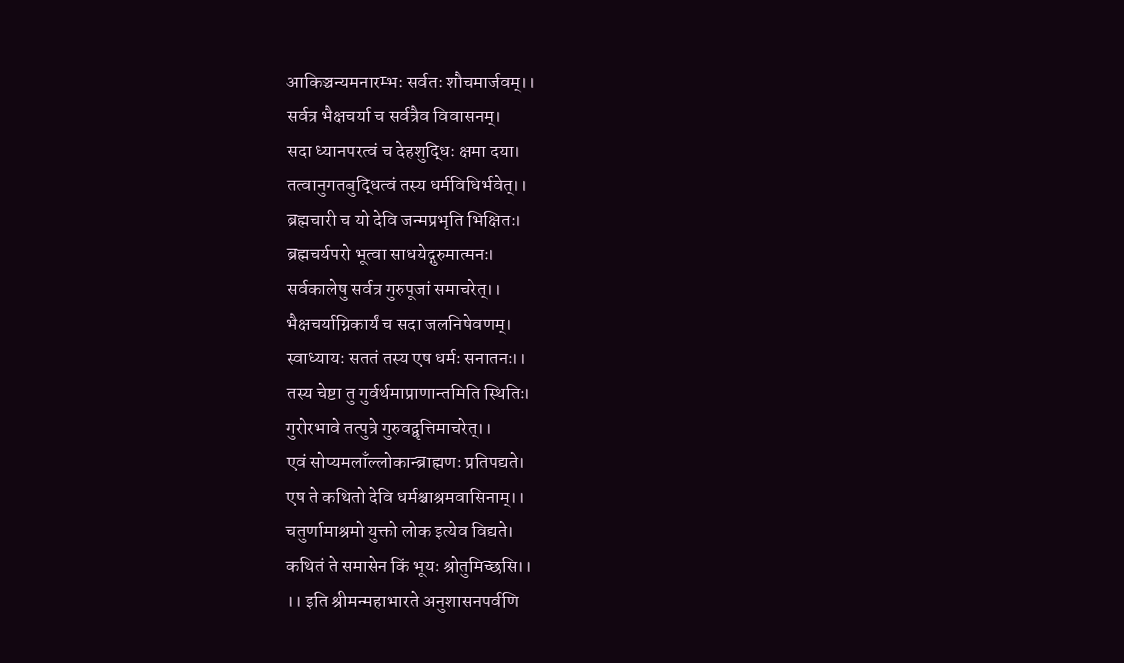आकिञ्चन्यमनारम्भः सर्वतः शौचमार्जवम्।।
सर्वत्र भैक्षचर्या च सर्वत्रैव विवासनम्।
सदा ध्यानपरत्वं च देहशुद्धिः क्षमा दया।
तत्वानुगतबुद्धित्वं तस्य धर्मविधिर्भवेत्।।
ब्रह्मचारी च यो देवि जन्मप्रभृति भिक्षितः।
ब्रह्मचर्यपरो भूत्वा साधयेद्गुरुमात्मनः।
सर्वकालेषु सर्वत्र गुरुपूजां समाचरेत्।।
भैक्षचर्याग्निकार्यं च सदा जलनिषेवणम्।
स्वाध्यायः सततं तस्य एष धर्मः सनातनः।।
तस्य चेष्टा तु गुर्वर्थमाप्राणान्तमिति स्थितिः।
गुरोरभावे तत्पुत्रे गुरुवद्वृत्तिमाचरेत्।।
एवं सोप्यमलाँल्लोकान्ब्राह्मणः प्रतिपद्यते।
एष ते कथितो देवि धर्मश्चाश्रमवासिनाम्।।
चतुर्णामाश्रमो युक्तो लोक इत्येव विद्यते।
कथितं ते समासेन किं भूयः श्रोतुमिच्छसि।।
।। इति श्रीमन्महाभारते अनुशासनपर्वणि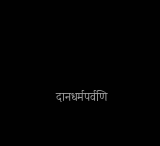दानधर्मपर्वणि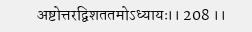अष्टोत्तरद्विशततमोऽध्यायः।। 208 ।।